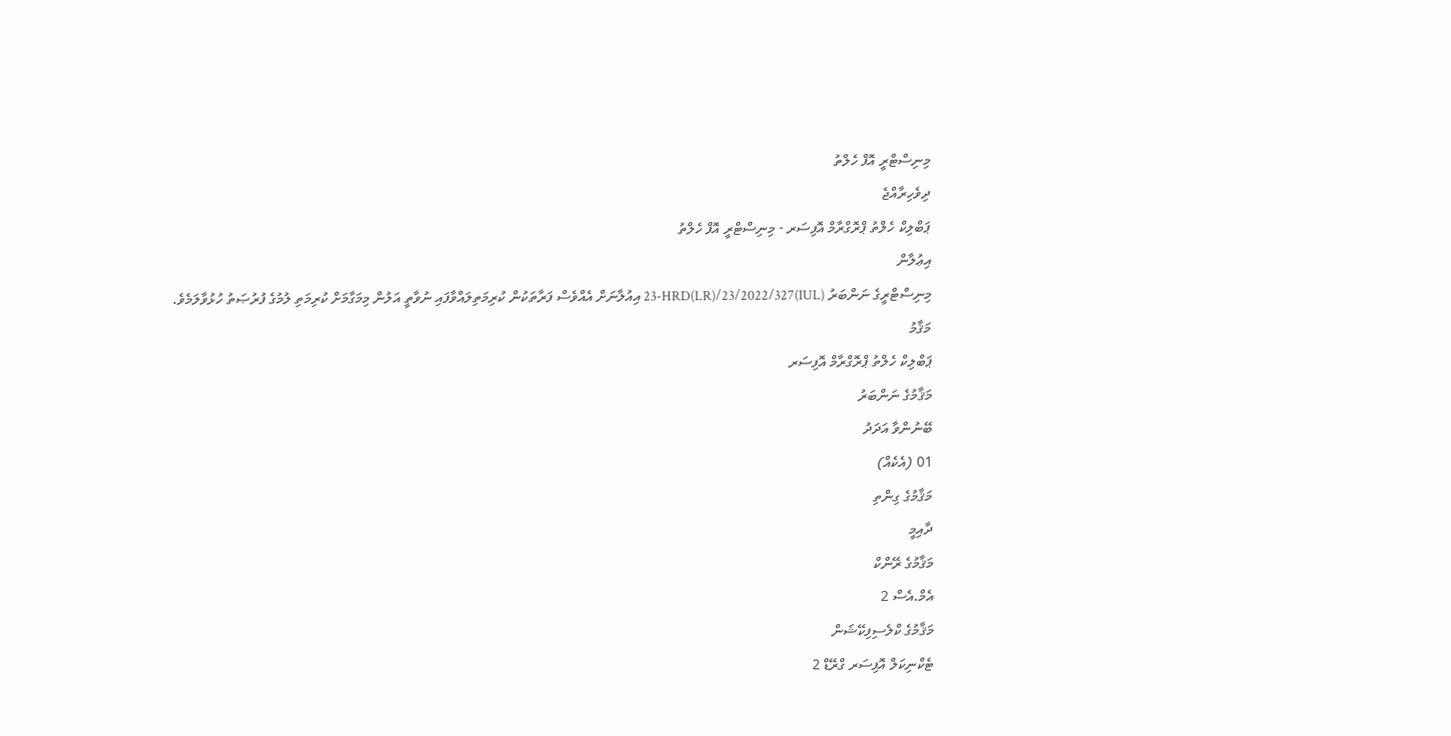މިނިސްޓްރީ އޮފް ހެލްތު
ދިވެހިރާއްޖެ
ޕަބްލިކް ހެލްތު ޕްރޮގްރާމް އޮފިސަރ - މިނިސްޓްރީ އޮފް ހެލްތު
އިޢުލާން
މިނިސްޓްރީގެ ނަންބަރު (IUL)23-HRD(LR)/23/2022/327 އިއުލާނަށް އެއްވެސް ފަރާތަކުން ކުރިމަތިލައްވާފައި ނުވާތީ އަލުން މިމަގާމަށް ކުރިމަތި ލުމުގެ ފުރުޞަތު ހުޅުވާލަމެވެ.
މަޤާމު
ޕަބްލިކް ހެލްތު ޕްރޮގްރާމް އޮފިސަރ
މަޤާމުގެ ނަންބަރު
ބޭނުންވާ އަދަދު
01 (އެކެއް)
މަޤާމުގެ ގިންތި
ދާއިމީ
މަޤާމުގެ ރޭންކް
އެމް.އެސް 2
މަޤާމުގެ ކްލެސިފިކޭޝަން
ޓެކްނިކަލް އޮފިސަރ ގްރޭޑް 2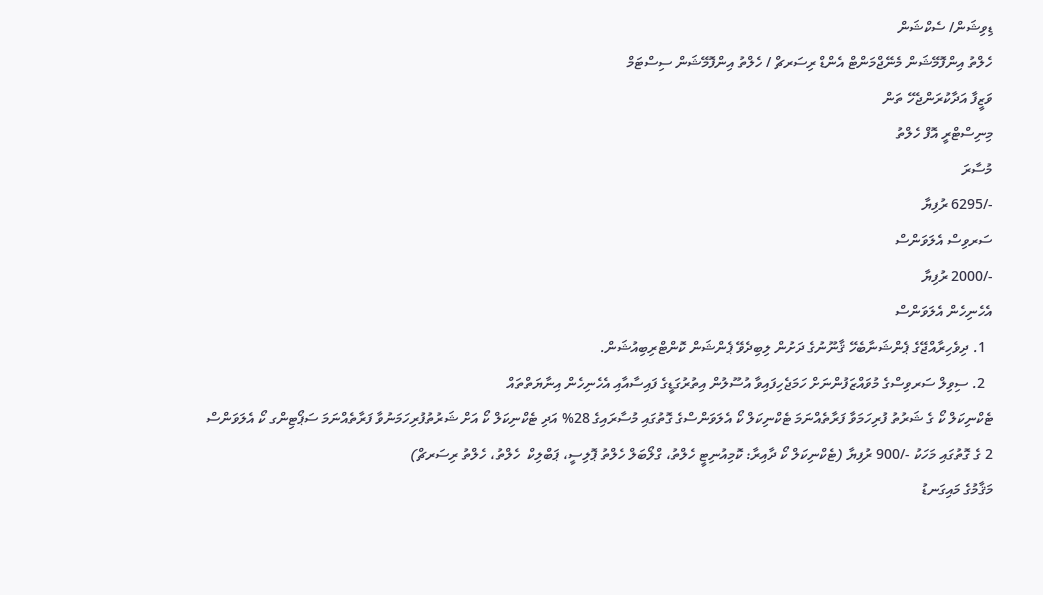ޑިވިޝަން/ ސެކްޝަން
ހެލްތު އިންފޮމޭޝަން މެނޭޖްމަންޓް އެންޑް ރިސަރޗް / ހެލްތު އިންފޮމޭޝަން ސިސްޓަމް
ވަޒީފާ އަދާކުރަންޖެހޭ ތަން
މިނިސްޓްރީ އޮފް ހެލްތު
މުސާރަ
-/6295 ރުފިޔާ
ސަރވިސް އެލަވަންސް
-/2000 ރުފިޔާ
އެހެނިހެން އެލަވަންސް
  1. ދިވެހިރާއްޖޭގެ ޕެންޝަނާބެހޭ ޤާނޫނުގެ ދަށުން ލިބިދެވޭ ޕެންޝަން ކޮންޓްރިބިއުޝަން.
  2. ސިވިލް ސަރވިސްގެ މުވައްޒަފުންނަށް ހަމަޖެހިފައިވާ އުސޫލުން އިތުރުގަޑީގެ ފައިސާއާއި އެހެނިހެން އިނާޔަތްތައް
ޓެކްނިކަލް ކޯ ގެ ޝަރުތު ފުރިހަމަވާ ފަރާތެއްނަމަ ޓެކްނިކަލް ކޯ އެލަވަންސްގެ ގޮތުގައި މުސާރައިގެ 28% އަދި ޓެކްނިކަލް ކޯ އަށް ޝަރުތުފުރިހަމަނުވާ ފަރާތެއްނަމަ ސަޕޯޓިންގ ކޯ އެލަވަންސް 2 ގެ ގޮތުގައި މަހަކު -/900 ރުފިޔާ (ޓެކްނިކަލް ކޯ ދާއިރާ: ކޮމިއުނިޓީ ހެލްތު، ގްލޯބަލް ހެލްތު ޕޮލިސީ، ޕަބްލިކް  ހެލްތު، ހެލްތު ރިސަރޗް)
މަޤާމުގެ މައިގަނޑު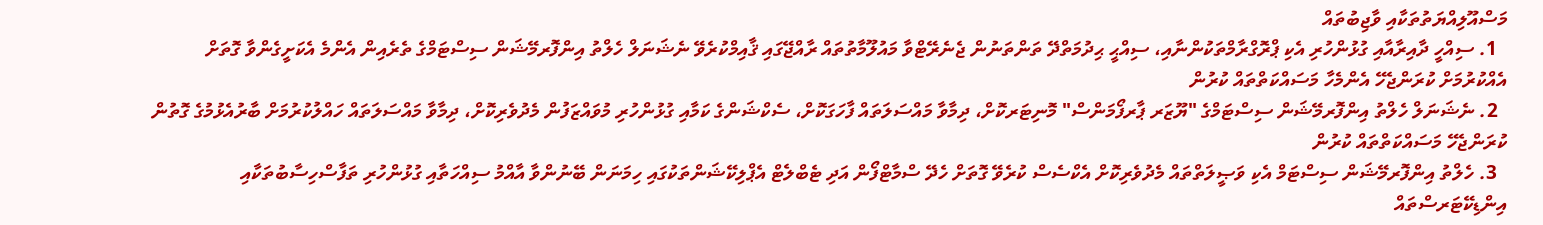މަސްއޫލިއްޔަތުތަކާއި ވާޖިބުތައް
  1. ސިއްހީ ދާއިރާއާއި ގުޅުންހުރި އެކި ޕްރޮގްރާމްތަކުންނާއި، ސިއްޙީ ޙިދުމަތްދޭ ތަންތަނުން ޖެނެރޭޓްވާ މައުލޫމާތުތައް ރާއްޖޭގައި ޤާއިމްކުރެވޭ ނެޝަނަލް ހެލްތު އިންފޮރމޭޝަން ސިސްޓަމްގެ ތެރެއިން އެންމެ އެކަށީގެންވާ ގޮތަށް އެއްކުރުމަށް ކުރަންޖެހޭ އެންމެހާ މަސައްކަތްތައް ކުރުން
  2. ނެޝަނަލް ހެލްތު އިންފޮރމޭޝަން ސިސްޓަމްގެ "ޔޫޒަރ ޕާރފޯމަންސް" މޮނިޓަރކޮށް، ދިމާވާ މައްސަލަތައް ފާހަގަކޮށް، ސެކްޝަންގެ ކަމާއި ގުޅުންހުރި މުވައްޒަފުން މެދުވެރިކޮށް، ދިމާވާ މައްސަލަތައް ހައްލުކުރުމަށް ބާރުއެޅުމުގެ ގޮތުން ކުރަންޖެހޭ މަސައްކަތްތައް ކުރުން
  3. ހެލްތު އިންފޮރމޭޝަން ސިސްޓަމް އެކި ވަޞީލަތްތައް މެދުވެރިކޮށް އެކްސެސް ކުރެވޭ ގޮތަށް ހެދޭ ސްމާޓްފޯން އަދި ޓެބްލެޓް އެޕްލިކޭޝަންތަކުގައި ހިމަނަން ބޭނުންވާ އާއްމު ސިއްހަތާއި ގުޅުންހުރި ތަފާސްހިސާބުތަކާއި އިންޑިކޭޓަރސްތައް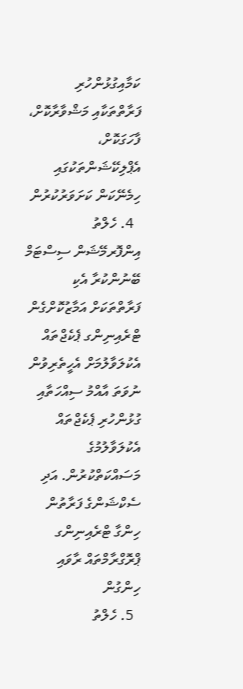ކަމާއިގުޅުންހުރި ފަރާތްތަކާއި މަޝްވާރާކޮށް، ފާހަގަކޮށް، އެޕްލިކޭޝަންތަކުގައި ހިމެނޭކަން ކަށަވަރުކުރުން
  4. ހެލްތު އިންފޮރމޭޝަން ސިސްޓަމް ބޭނުންކުރާ އެކި ފަރާތްތަކަށް އަމާޒުކޮށްގެން ޓްރެއިނިންގ ޕެކެޖްތައް އެކުލަވާލުމަށް އެހީތެރިވުން ނުވަތަ އާއްމު ސިއްހަތާއި ގުޅުންހުރި ޕެކެޖްތައް އެކުލަވާލުމުގެ މަސައްކަތްކުރުން. އަދި ސެކްޝަންގެ ފަރާތުން ހިންގާ ޓްރެއިނިންގ ޕްރޮގްރާމްތައް ރާވައި ހިންގުން
  5. ހެލްތު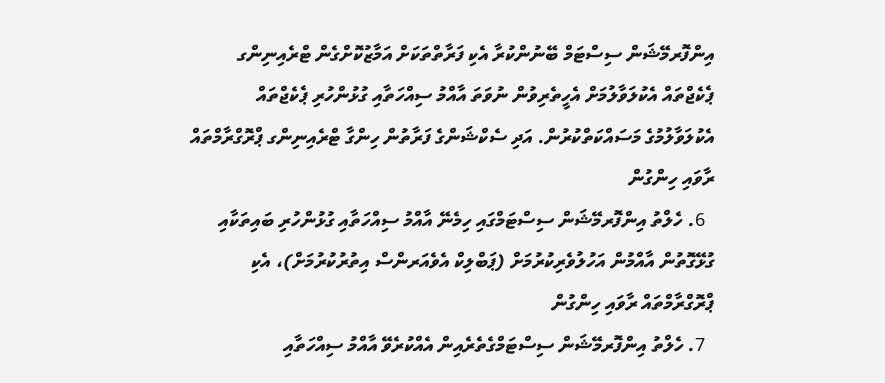އިންފޮރމޭޝަން ސިސްޓަމް ބޭނުންކުރާ އެކި ފަރާތްތަކަށް އަމާޒުކޮށްގެން ޓްރެއިނިންގ ޕެކެޖްތައް އެކުލަވާލުމަށް އެހީތެރިވުން ނުވަތަ އާއްމު ސިއްހަތާއި ގުޅުންހުރި ޕެކެޖްތައް އެކުލަވާލުމުގެ މަސައްކަތްކުރުން. އަދި ސެކްޝަންގެ ފަރާތުން ހިންގާ ޓްރެއިނިންގ ޕްރޮގްރާމްތައް ރާވައި ހިންގުން
  6. ހެލްތު އިންފޮރމޭޝަން ސިސްޓަމްގައި ހިމެނޭ އާއްމު ސިއްހަތާއި ގުޅުންހުރި ބައިތަކާއި ގުޅޭގޮތުން އާއްމުން އަހުލުވެރިކުރުމަށް (ޕަބްލިކް އެވެއަރންސް އިތުރުކުރުމަށް)، އެކި ޕްރޮގްރާމްތައް ރާވައި ހިންގުން
  7. ހެލްތު އިންފޮރމޭޝަން ސިސްޓަމްގެތެރެއިން އެއްކުރެވޭ އާއްމު ސިއްހަތާއި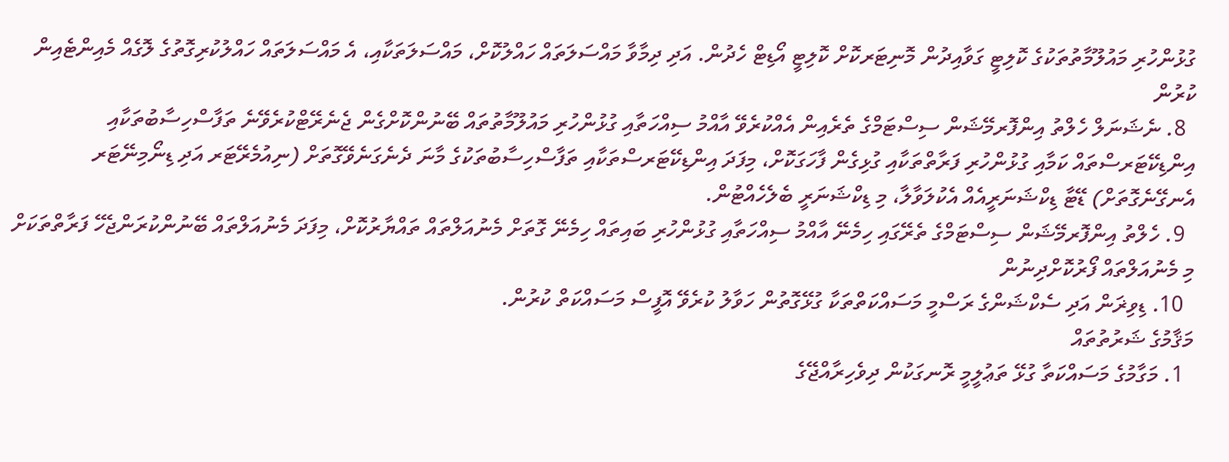ގުޅުންހުރި މައުލޫމާތުތަކުގެ ކޮލިޓީ ގަވާއިދުން މޮނިޓަރކޮށް ކޮލިޓީ އޯޑިޓް ހެދުން. އަދި ދިމާވާ މައްސަލަތައް ހައްލުކޮށް، މައްސަލަތަކާއި، އެ މައްސަލަތައް ހައްލުކުރިގޮތުގެ ލޮގެއް މެއިންޓެއިން ކުރުން
  8. ނެޝަނަލް ހެލްތު އިންފޮރމޭޝަން ސިސްޓަމްގެ ތެރެއިން އެއްކުރެވޭ އާއްމު ސިއްހަތާއި ގުޅުންހުރި މައުލޫމާތުތައް ބޭނުންކޮށްގެން ޖެނެރޭޓްކުރެވޭނެ ތަފާސްހިސާބުތަކާއި އިންޑިކޭޓަރސްތައް ކަމާއި ގުޅުންހުރި ފަރާތްތަކާއި ގުޅިގެން ފާހަގަކޮށް، މިފަދަ އިންޑިކޭޓަރސްތަކާއި ތަފާސްހިސާބުތަކުގެ މާނަ ދެނެގަނެވޭގޮތަށް (ނިއުމެރޭޓަރ އަދި ޑިނޯމިނޭޓަރ އެނގޭނެގޮތަށް) ޑޭޓާ ޑިކްޝަނަރީއެއް އެކުލަވާލާ، މި ޑިކްޝަނަރީ ބެލެހެއްޓުން.
  9. ހެލްތު އިންފޮރމޭޝަން ސިސްޓަމްގެ ތެރޭގައި ހިމެނޭ އާއްމު ސިއްހަތާއި ގުޅުންހުރި ބައިތައް ހިމެނޭ ގޮތަށް މެނުއަލްތައް ތައްޔާރުކޮށް، މިފަދަ މެނުއަލްތައް ބޭނުންކުރަންޖެހޭ ފަރާތްތަކަށް މި މެނުއަލްތައް ފޯރުކޮށްދިނުން
  10. ޑިވިޜަން އަދި ސެކްޝަންގެ ރަސްމީ މަސައްކަތްތަކާ ގުޅޭގޮތުން ހަވާލު ކުރެވޭ އޮފީސް މަސައްކަތް ކުރުން.
މަޤާމުގެ ޝަރުތުތައް
  1. މަގާމުގެ މަސައްކަތާ ގުޅޭ ތަޢުލީމީ ރޮނގަކުން ދިވެހިރާއްޖޭގެ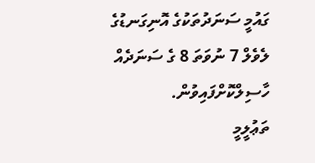ގައުމީ ސަނަދުތަކުގެ އޮނިގަނޑުގެ ލެވެލް 7 ނުވަތަ 8 ގެ ސަނަދެއް ހާސިލްކޮށްފައިވުން.
ތަޢުލީމީ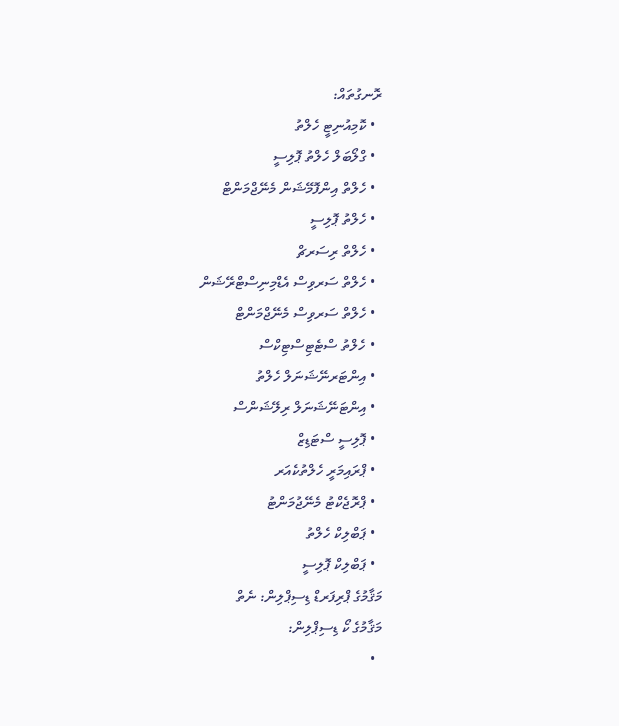ރޮނގުތައް:
  • ކޮމިއުނިޓީ ހެލްތު
  • ގްލޯބަލް ހެލްތު ޕޮލިސީ
  • ހެލްތް އިންފޮމޭޝަން މެނޭޖްމަންޓް
  • ހެލްތު ޕޮލިސީ
  • ހެލްތް ރިސަރޗް
  • ހެލްތް ސަރވިސް އެޑްމިނިސްޓްރޭޝަން
  • ހެލްތް ސަރވިސް މެނޭޖްމަންޓް
  • ހެލްތު ސްޓެޓިސްޓިކްސް
  • އިންޓަރނޭޝަނަލް ހެލްތު
  • އިންޓަނޭޝަނަލް ރިލޭޝަންސް
  • ޕޮލިސީ ސްޓަޑިޒް
  • ޕްރައިމަރީ ހެލްތުކެއަރ
  • ޕްރޮޖެކްޓު މެނޭޖުމަންޓު
  • ޕަބްލިކް ހެލްތު
  • ޕަބްލިކް ޕޮލިސީ
މަޤާމުގެ ޕްރިފަރޑް ޑިސިޕްލިން: ނެތް
މަޤާމުގެ ކޯ ޑިސިޕްލިން:
  •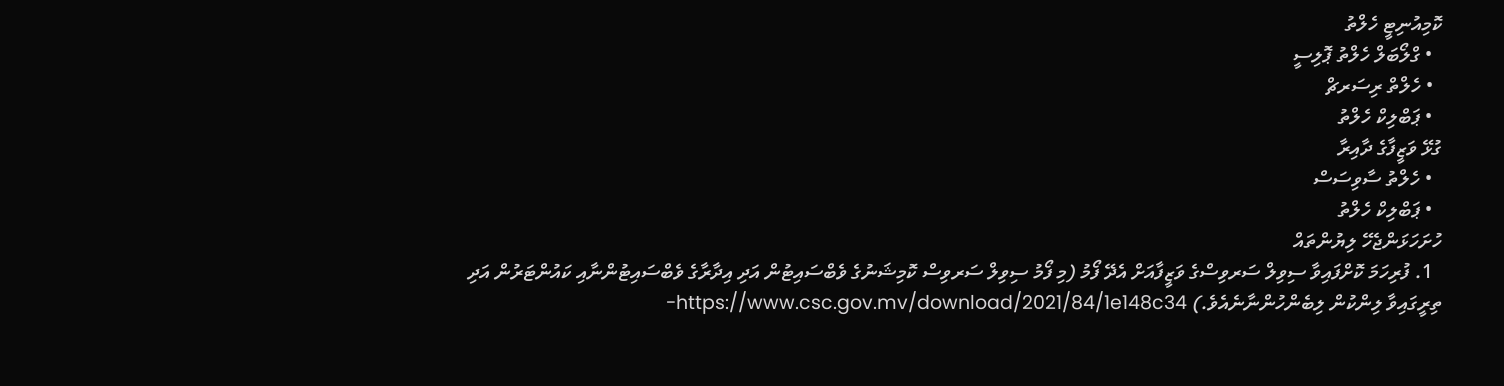ކޮމިއުނިޓީ ހެލްތު
  • ގްލޯބަލް ހެލްތު ޕޮލިސީ
  • ހެލްތް ރިސަރޗް
  • ޕަބްލިކް ހެލްތު
ގުޅޭ ވަޒީފާގެ ދާއިރާ
  • ހެލްތު ސާވިސަސް
  • ޕަބްލިކް ހެލްތު
ހުށަހަޅަންޖެހޭ ލިޔުންތައް
  1. ފުރިހަމަ ކޮށްފައިވާ ސިވިލް ސަރވިސްގެ ވަޒީފާއަށް އެދޭ ފޯމު (މި ފޯމު ސިވިލް ސަރވިސް ކޮމިޝަނުގެ ވެބްސައިޓުން އަދި އިދާރާގެ ވެބްސައިޓުންނާއި ކައުންޓަރުން އަދި ތިރީގައިވާ ލިންކުން ލިބެންހުންނާނެއެވެ.) https://www.csc.gov.mv/download/2021/84/1e148c34-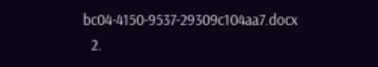bc04-4150-9537-29309c104aa7.docx
  2.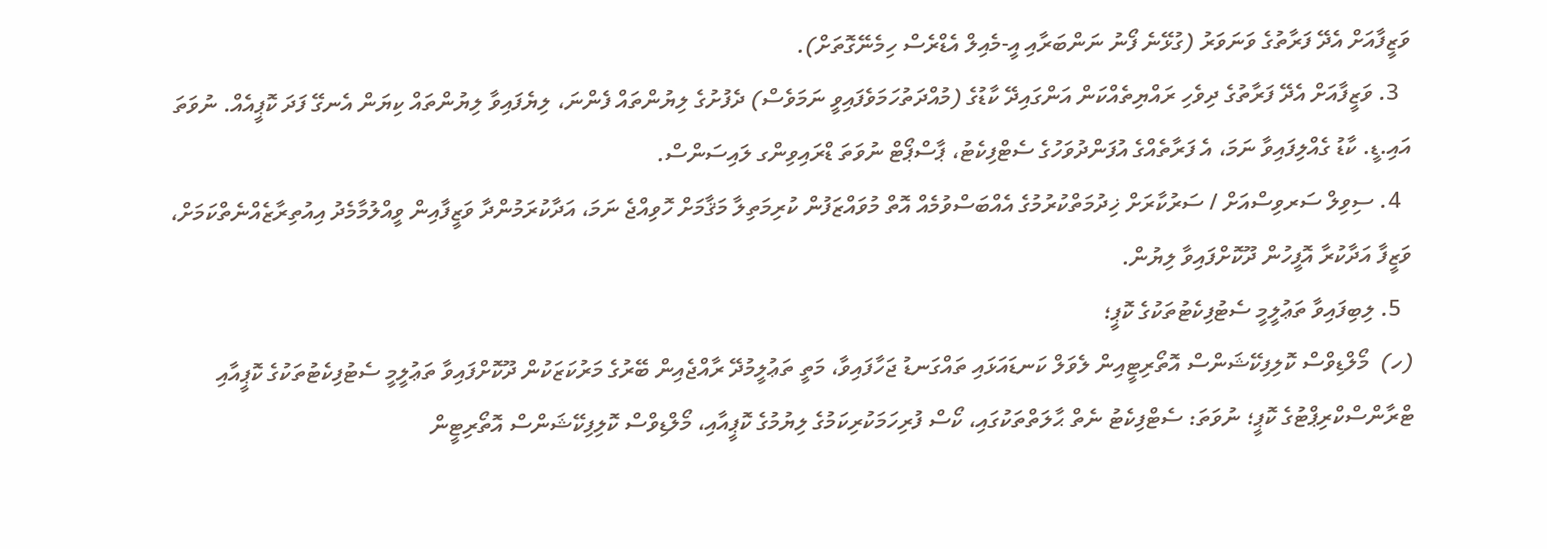ވަޒީފާއަށް އެދޭ ފަރާތުގެ ވަނަވަރު (ގުޅޭނެ ފޯނު ނަންބަރާއި އީ-މެއިލް އެޑްރެސް ހިމެނޭގޮތަށް).
  3. ވަޒީފާއަށް އެދޭ ފަރާތުގެ ދިވެހި ރައްޔިތެއްކަން އަންގައިދޭ ކާޑުގެ (މުއްދަތުހަމަވެފައިވީ ނަމަވެސް) ދެފުށުގެ ލިޔުންތައް ފެންނަ، ލިޔެފައިވާ ލިޔުންތައް ކިޔަން އެނގޭ ފަދަ ކޮޕީއެއް. ނުވަތަ އައި.ޑީ. ކާޑު ގެއްލިފައިވާ ނަމަ، އެ ފަރާތެއްގެ އުފަންދުވަހުގެ ސެޓްފިކެޓު، ޕާސްޕޯޓް ނުވަތަ ޑްރައިވިންގ ލައިސަންސް.
  4. ސިވިލް ސަރވިސްއަށް / ސަރުކާރަށް ޚިދުމަތްކުރުމުގެ އެއްބަސްވުމެއް އޮތް މުވައްޒަފުން ކުރިމަތިލާ މަޤާމަށް ހޮވިއްޖެ ނަމަ، އަދާކުރަމުންދާ ވަޒީފާއިން ވީއްލުމާމެދު އިއުތިރާޒެއްނެތްކަމަށް، ވަޒީފާ އަދާކުރާ އޮފީހުން ދޫކޮށްފައިވާ ލިޔުން.
  5. ލިބިފައިވާ ތަޢުލީމީ ސެޓުފިކެޓުތަކުގެ ކޮޕީ؛
(ހ)  މޯލްޑިވްސް ކޮލިފިކޭޝަންސް އޮތޯރިޓީއިން ލެވަލް ކަނޑައަޅައި ތައްގަނޑު ޖަހާފައިވާ، މަތީ ތަޢުލީމުދޭ ރާއްޖެއިން ބޭރުގެ މަރުކަޒަކުން ދޫކޮށްފައިވާ ތަޢުލީމީ ސެޓުފިކެޓުތަކުގެ ކޮޕީއާއި ޓްރާންސްކްރިޕްޓުގެ ކޮޕީ؛ ނުވަތަ: ސެޓްފިކެޓު ނެތް ޙާލަތްތަކުގައި، ކޯސް ފުރިހަމަކުރިކަމުގެ ލިޔުމުގެ ކޮޕީއާއި، މޯލްޑިވްސް ކޮލިފިކޭޝަންސް އޮތޯރިޓީން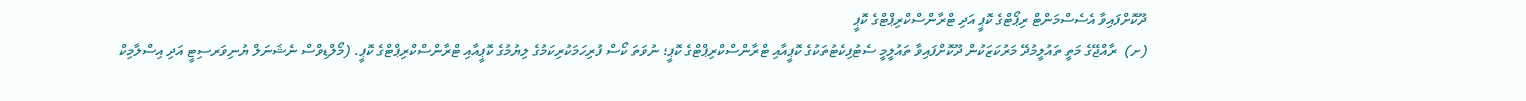ދޫކޮށްފައިވާ އެސެސްމަންޓް ރިޕޯޓްގެ ކޮޕީ އަދި ޓްރާންސްކްރިޕްޓްގެ ކޮޕީ
(ށ)  ރާއްޖޭގެ މަތީ ތައުލީމުދޭ މަރުކަޒަކުން ދޫކޮށްފައިވާ ތައުލީމީ ސެޓުފިކެޓުތަކުގެ ކޮޕީއާއި ޓްރާންސްކްރިޕްޓްގެ ކޮޕީ؛ ނުވަތަ ކޯސް ފުރިހަމަކުރިކަމުގެ ލިޔުމުގެ ކޮޕީއާއި ޓްރާންސްކްރިޕްޓްގެ ކޮޕީ. (މޯލްޑިވްސް ނެޝަނަލް ޔުނިވަރސިޓީ އަދި އިސްލާމިކް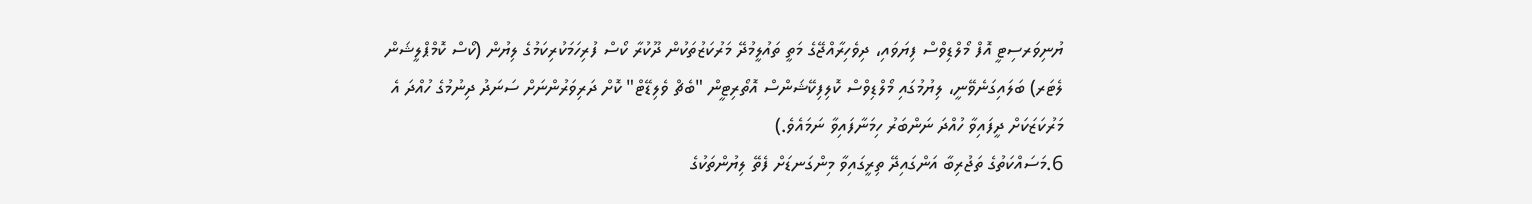ޔުނިވަރސިޓީ އޮފް މޯލްޑިވްސް ފިޔަވައި، ދިވެހިރާއްޖޭގެ މަތީ ތައުލީމުދޭ މަރުކަޒުތަކުން ދޫކުރާ ކޯސް ފުރިހަމަކުރިކަމުގެ ލިޔުން (ކޯސް ކޮމްޕްލީޝަން ލެޓަރ) ބަލައިގަނެވޭނީ، ލިޔުމުގައި މޯލްޑިވްސް ކޮލިފިކޭޝަންސް އޮތޯރިޓީން "ބެޗް ވެލިޑޭޓް" ކޮށް ދަރިވަރުންނަށް ސަނަދު ދިނުމުގެ ހުއްދަ އެ މަރުކަޒަކަށް ދީފައިވާ ހުއްދަ ނަންބަރު ހިމަނާފައިވާ ނަމައެވެ.)
6.މަސައްކަތުގެ ތަޖުރިބާ އަންގައިދޭ ތިރީގައިވާ މިންގަނޑަށް ފެތޭ ލިޔުންތަކުގެ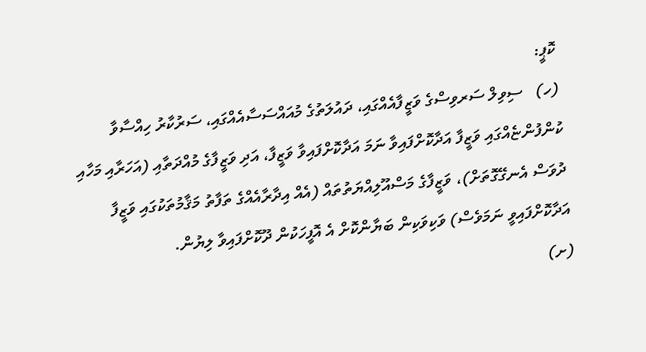ކޮޕީ:
(ހ)   ސިވިލް ސަރވިސްގެ ވަޒީފާއެއްގައި، ދައުލަތުގެ މުއައްސަސާއެއްގައި، ސަރުކާރު ހިއްސާވާ ކުންފުންޏެއްގައި ވަޒީފާ އަދާކޮށްފައިވާ ނަމަ އަދާކޮށްފައިވާ ވަޒީފާ، އަދި ވަޒީފާގެ މުއްދަތާއި (އަހަރާއި މަހާއި ދުވަސް އެނގޭގޮތަށް)، ވަޒީފާގެ މަސްއޫލިއްޔަތުތައް (އެއް އިދާރާއެއްގެ ތަފާތު މަޤާމުތަކުގައި ވަޒީފާ އަދާކޮށްފައިވީ ނަމަވެސް) ވަކިވަކިން ބަޔާންކޮށް އެ އޮފީހަކުން ދޫކޮށްފައިވާ ލިޔުން.
(ށ)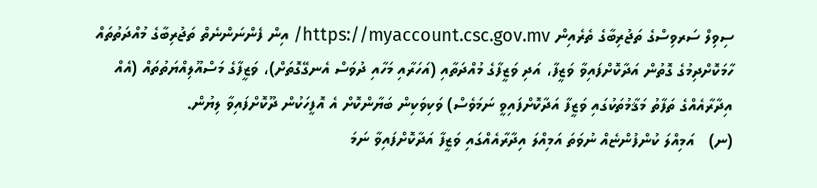ސިވިލް ސަރވިސްގެ ތަޖުރިބާގެ ތެރެއިން https://myaccount.csc.gov.mv/ އިން ފެންނަންނެތް ތަޖުރިބާގެ މުއްދަތުތައް ހާމަކޮށްދިމުގެ ގޮތުން އަދާކޮށްފައިވާ ވަޒީފާ، އަދި ވަޒީފާގެ މުއްދަތާއި (އަހަރާއި މަހާއި ދުވަސް އެނގޭގޮތަށް)، ވަޒީފާގެ މަސްއޫލިއްޔަތުތައް (އެއް އިދާރާއެއްގެ ތަފާތު މަޤާމުތަކުގައި ވަޒީފާ އަދާކޮށްފައިވީ ނަމަވެސް) ވަކިވަކިން ބަޔާންކޮށް އެ އޮފީހަކުން ދޫކޮށްފައިވާ ލިޔުން.
(ނ)   އަމިއްލަ ކުންފުންޏެއް ނުވަތަ އަމިއްލަ އިދާރާއެއްގައި ވަޒީފާ އަދާކޮށްފައިވާ ނަމަ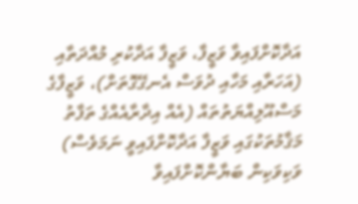އަދާކޮށްފައިވާ ވަޒީފާ، ވަޒީފާ އަދާކުރި މުއްދަތާއި (އަހަރާއި މަހާއި ދުވަސް އެނގޭގޮތަށް)، ވަޒީފާގެ މަސްއޫލިއްޔަތުތައް (އެއް އިދާރާއެއްގެ ތަފާތު މަޤާމުތަކުގައި ވަޒީފާ އަދާކޮށްފައިވީ ނަމަވެސް) ވަކިވަކިން ބަޔާންކޮށްފައިވާ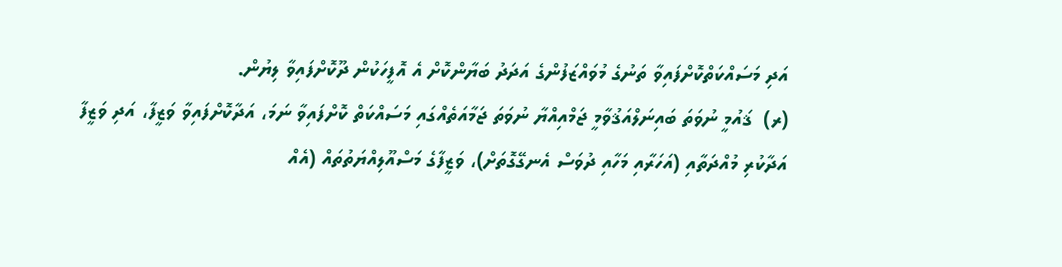އަދި މަސައްކަތްކޮށްފައިވާ ތަނުގެ މުވައްޒަފުންގެ އަދަދު ބަޔާންކޮށް އެ އޮފީހަކުން ދޫކޮށްފައިވާ ލިޔުން.
(ރ)  ޤައުމީ ނުވަތަ ބައިނަލްއަޤުވާމީ ޖަމްއިއްޔާ ނުވަތަ ޖަމާއަތެއްގައި މަސައްކަތް ކޮށްފައިވާ ނަމަ، އަދާކޮށްފައިވާ ވަޒީފާ، އަދި ވަޒީފާ އަދާކުރި މުއްދަތާއި (އަހަރާއި މަހާއި ދުވަސް އެނގޭގޮތަށް)، ވަޒީފާގެ މަސްއޫލިއްޔަތުތައް (އެއް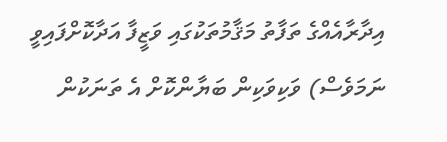އިދާރާއެއްގެ ތަފާތު މަޤާމުތަކުގައި ވަޒީފާ އަދާކޮށްފައިވީ ނަމަވެސް) ވަކިވަކިން ބަޔާންކޮށް އެ ތަނަކުން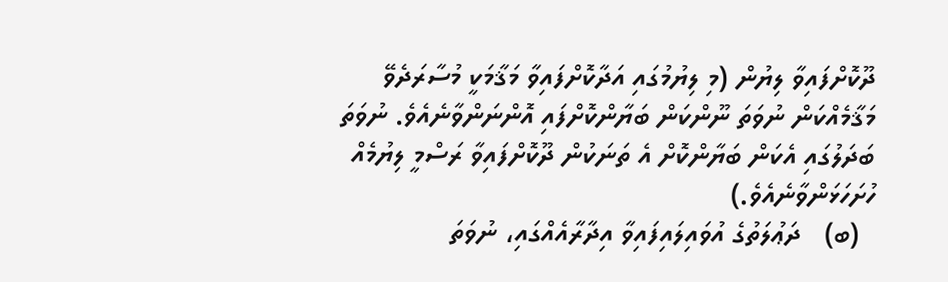ދޫކޮށްފައިވާ ލިޔުން (މި ލިޔުމުގައި އަދާކޮށްފައިވާ މަޤާމަކީ މުސާރަދެވޭ މަޤާމެއްކަން ނުވަތަ ނޫންކަން ބަޔާންކޮށްފައި އޮންނަންވާނެއެވެ. ނުވަތަ ބަދަލުގައި އެކަން ބަޔާންކޮށް އެ ތަނަކުން ދޫކޮށްފައިވާ ރަސްމީ ލިޔުމެއް ހުށަހަޅަންވާނެއެވެ.)
  (ބ)   ދަޢުލަތުގެ އުވައިލައިފައިވާ އިދާރާއެއްގައި، ނުވަތަ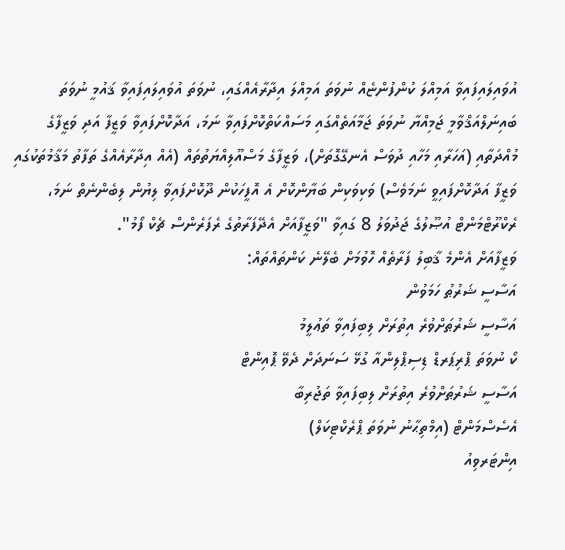އުވައިލައިފައިވާ އަމިއްލަ ކުންފުންޏެއް ނުވަތަ އަމިއްލަ އިދާރާއެއްގައި، ނުވަތަ އުވައިލައިފައިވާ ޤައުމީ ނުވަތަ ބައިނަލްއަޤްވާމީ ޖަމިއްޔާ ނުވަތަ ޖަމާއަތެއްގައި މަސައްކަތްކޮށްފައިވާ ނަމަ، އަދާކޮށްފައިވާ ވަޒީފާ އަދި ވަޒީފާގެ މުއްދަތާއި (އަހަރާއި މަހާއި ދުވަސް އެނގޭގޮތަށް)، ވަޒީފާގެ މަސްއޫލިއްޔަތުތައް (އެއް އިދާރާއެއްގެ ތަފާތު މަޤާމުތަކުގައި ވަޒީފާ އަދާކޮށްފައިވީ ނަމަވެސް) ވަކިވަކިން ބަޔާންކޮށް އެ އޮފީހަކުން ދޫކޮށްފައިވާ ލިޔުން ލިބެންނެތް ނަމަ، ރެކްރޫޓްމަންޓް އުޞޫލުގެ ޖަދުވަލު 8 ގައިވާ "ވަޒީފާއަށް އެދޭފަރާތުގެ ރެފަރެންސް ޗެކް ފޯމު".
ވަޒީފާއަށް އެންމެ ޤާބިލު ފަރާތެއް ހޮވުމަށް ބެލޭނެ ކަންތައްތައް:
އަސާސީ ޝަރުޠު ހަމަވުން
އަސާސީ ޝަރުޠަށްވުރެ އިތުރަށް ލިބިފައިވާ ތަޢުލީމު
ކޯ ނުވަތަ ޕްރިޕަރޑް ޑިސިޕްލިންއާ ގުޅޭ ސަނަދަށް ދެވޭ ޕޮއިންޓް
އަސާސީ ޝަރުޠަށްވުރެ އިތުރަށް ލިބިފައިވާ ތަޖުރިބާ
އެސެސްމަންޓް (އިމްތިޙާނު ނުވަތަ ޕްރެކްޓިކަލް)
އިންޓަރވިއު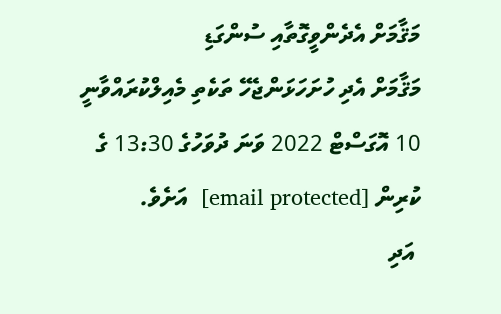މަޤާމަށް އެދެންވީގޮތާއި ސުންގަޑި
މަޤާމަށް އެދި ހުށަހަޅަންޖެހޭ ތަކެތި މެއިލްކުރައްވާނީ 10 އޮގަސްޓް 2022 ވަނަ ދުވަހުގެ 13:30 ގެ ކުރިން [email protected]  އަށެވެ.
 އަދި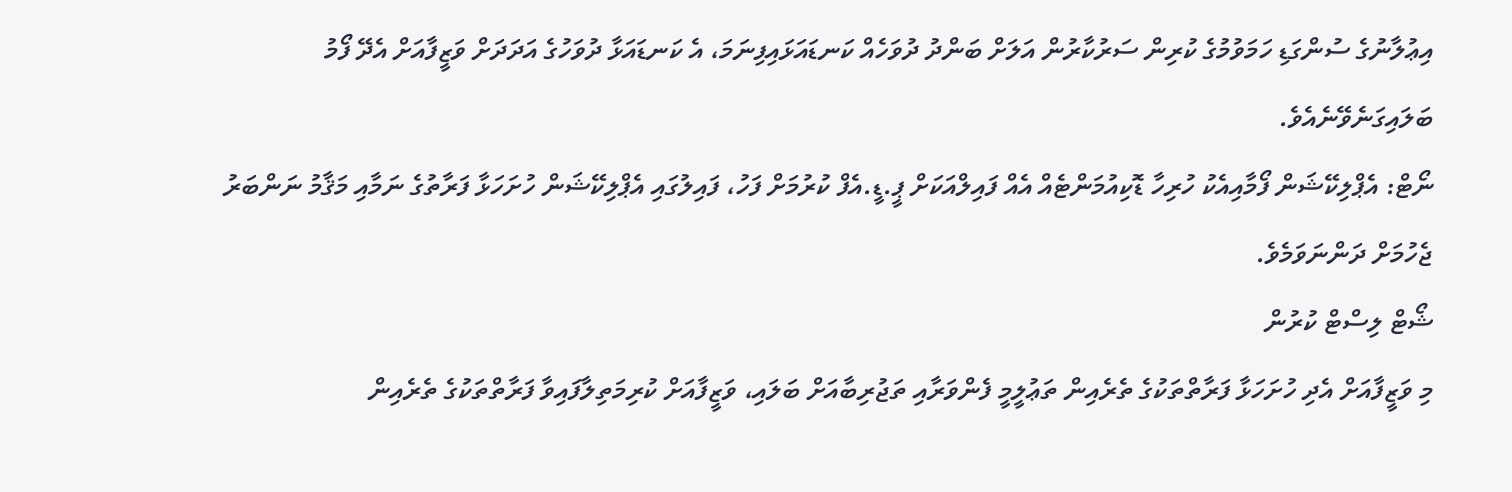އިޢުލާނުގެ ސުންގަޑި ހަމަވުމުގެ ކުރިން ސަރުކާރުން އަލަށް ބަންދު ދުވަހެއް ކަނޑައަޅައިފިނަމަ، އެ ކަނޑައަޅާ ދުވަހުގެ އަދަދަށް ވަޒީފާއަށް އެދޭ ފޯމު ބަލައިގަނެވޭނެއެވެ.
ނޯޓް: އެޕްލިކޭޝަން ފޯމާއިއެކު ހުރިހާ ޑޮކިއުމަންޓެއް އެއް ފައިލްއަކަށް ޕީ.ޑީ.އެފް ކުރުމަށް ފަހު، ފައިލުގައި އެޕްލިކޭޝަން ހުށަހަޅާ ފަރާތުގެ ނަމާއި މަޤާމު ނަންބަރު ޖެހުމަށް ދަންނަވަމެވެ.
ޝޯޓް ލިސްޓް ކުރުން
މި ވަޒީފާއަށް އެދި ހުށަހަޅާ ފަރާތްތަކުގެ ތެރެއިން ތަޢުލީމީ ފެންވަރާއި ތަޖުރިބާއަށް ބަލައި، ވަޒީފާއަށް ކުރިމަތިލާފައިވާ ފަރާތްތަކުގެ ތެރެއިން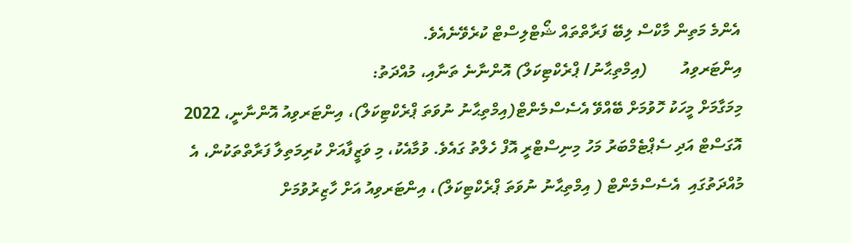އެންމެ މަތިން މާކްސް ލިބޭ ފަރާތްތައް ޝޯޓްލިސްޓް ކުރެވޭނެއެވެ.
އިންޓަރވިއު        (އިމްތިޙާނު/ ޕްރެކްޓިކަލް) އޮންނާނެ ތަނާއި، މުއްދަތު:
މިމަގާމަށް މީހަކު ހޮވުމަށް ބޭއްވޭ އެސެސްމެންޓް(އިމްތިޙާނު ނުވަތަ ޕްރެކްޓިކަލް)، އިންޓަރވިއު އޮންނާނީ، 2022 އޮގަސްޓް އަދި ސެޕްޓެމްބަރު މަހު މިނިސްޓްރީ އޮފް ހެލްތު ގައެވެ. ވުމާއެކު، މި ވަޒީފާއަށް ކުރިމަތިލާ ފަރާތްތަކުން، އެ މުއްދަތުގައި  އެސެސްމެންޓް ( އިމްތިޙާނު ނުވަތަ ޕްރެކްޓިކަލް)، އިންޓަރވިއު އަށް ހާޒިރުވުމަށް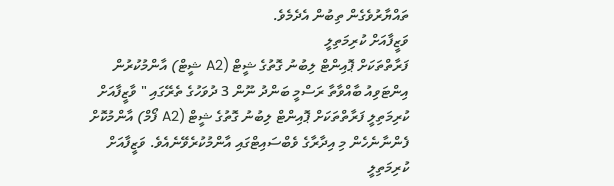ތައްޔާރުވެގެން ތިބުން އެދެމެވެ.
ވަޒީފާއަށް ކުރިމަތިލީ
ފަރާތްތަކަށް ޕޮއިންޓް ލިބުނު ގޮތުގެ ޝީޓް (A2 ޝީޓް) އާންމުކުރުން
އިންޓަވިއު ބާއްވާތާ ރަސްމީ ބަންދު ނޫން 3 ދުވަހުގެ ތެރޭގައި " ވާޒީފާއަށް ކުރިމަތިލީ ފަރާތްތަކަށް ޕޮއިންޓް ލިބުނު ގޮތުގެ ޝީޓް (A2 ފޯމް) އާންމުކޮށް ފެންނާނެހެން މި އިދާރާގެ ވެބްސައިޓްގައި އާންމުކުރެވޭނެއެވެ. ވަޒީފާއަށް ކުރިމަތިލީ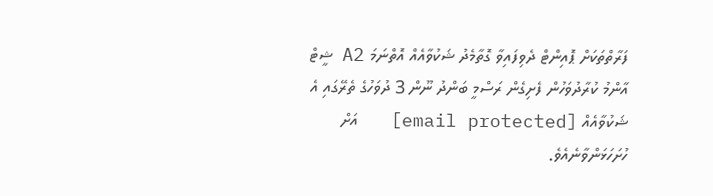ފަރާތްތަކަށް ޕޮއިންޓް ދެވިފައިވާ ގޮތާމެދު ޝަކުވާއެއް އޮތްނަމަ A2 ޝީޓް އާންމު ކުރާދުވަހުން ފެށިގެން ރަސްމީ ބަންދު ނޫން 3 ދުވަހުގެ ތެރޭގައި އެ ޝަކުވާއެއް [email protected]   އަށް ހުށަހަޅަންވާނެއެވެ.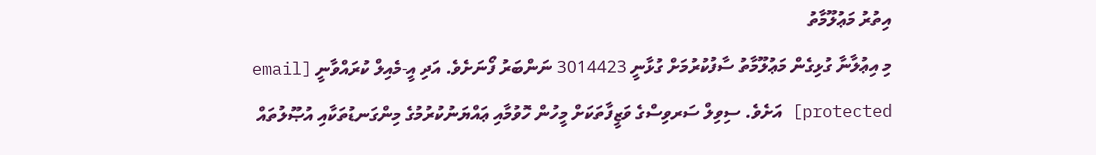އިތުރު މަޢުލޫމާތު
މި އިޢުލާނާ ގުޅިގެން މަޢުލޫމާތު ސާފުކުރުމަށް ގުޅާނީ 3014423 ނަންބަރު ފޯނަށެވެ. އަދި އީ-މެއިލް ކުރައްވާނީ [email protected] އަށެވެ. ސިވިލް ސަރވިސްގެ ވަޒީފާތަކަށް މީހުން ހޮވުމާއި ޢައްޔަނުކުރުމުގެ މިންގަނޑުތަކާއި އުޞޫލުތައް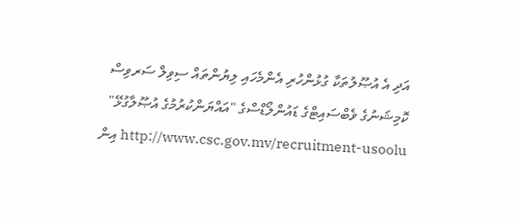އަދި އެ އުޞޫލުތަކާ ގުޅުންހުރި އެންމެހައި ލިޔުންތައް ސިވިލް ސަރވިސް ކޮމިޝަނުގެ ވެބްސައިޓްގެ ޑައުންލޯޑްސްގެ "އައްޔަންކުރުމުގެ އުޞޫލާގުޅޭ" http://www.csc.gov.mv/recruitment-usoolu އިން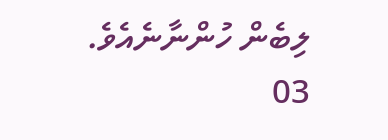ލިބެން ހުންނާނެއެވެ.
03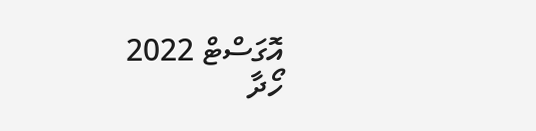އޮގަސްޓް 2022
ހޯދާ